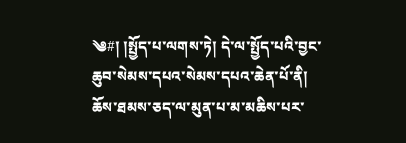༄#། །སྤྱོད་པ་ལགས་ཏེ། དེ་ལ་སྤྱོད་པའི་བྱང་ཆུབ་སེམས་དཔའ་སེམས་དཔའ་ཆེན་པོ་ནི། ཆོས་ཐམས་ཅད་ལ་མུན་པ་མ་མཆིས་པར་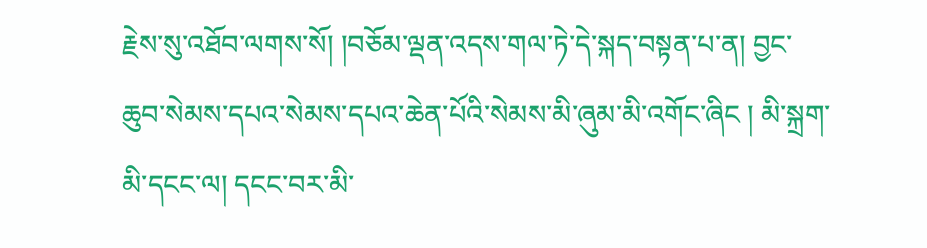རྗེས་སུ་འཐོབ་ལགས་སོ། །བཅོམ་ལྡན་འདས་གལ་ཏེ་དེ་སྐད་བསྟན་པ་ན། བྱང་ཆུབ་སེམས་དཔའ་སེམས་དཔའ་ཆེན་པོའི་སེམས་མི་ཞུམ་མི་འགོང་ཞིང ། མི་སྐྲག་མི་དངང་ལ། དངང་བར་མི་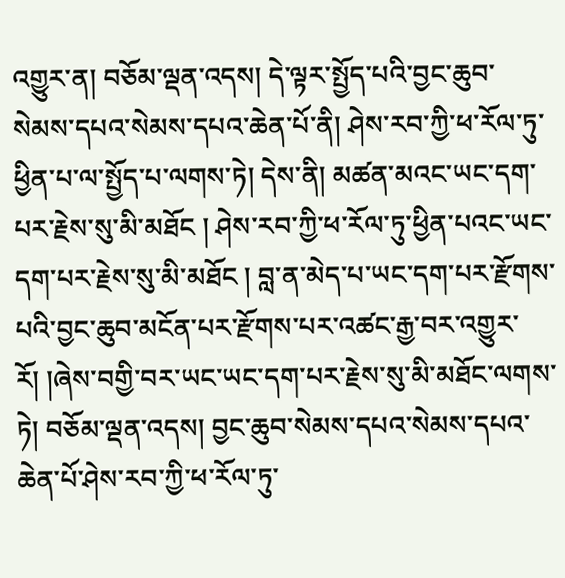འགྱུར་ན། བཅོམ་ལྡན་འདས། དེ་ལྟར་སྤྱོད་པའི་བྱང་ཆུབ་སེམས་དཔའ་སེམས་དཔའ་ཆེན་པོ་ནི། ཤེས་རབ་ཀྱི་ཕ་རོལ་ཏུ་ཕྱིན་པ་ལ་སྤྱོད་པ་ལགས་ཏེ། དེས་ནི། མཚན་མའང་ཡང་དག་པར་རྗེས་སུ་མི་མཐོང ། ཤེས་རབ་ཀྱི་ཕ་རོལ་ཏུ་ཕྱིན་པའང་ཡང་དག་པར་རྗེས་སུ་མི་མཐོང ། བླ་ན་མེད་པ་ཡང་དག་པར་རྫོགས་པའི་བྱང་ཆུབ་མངོན་པར་རྫོགས་པར་འཚང་རྒྱ་བར་འགྱུར་རོ། །ཞེས་བགྱི་བར་ཡང་ཡང་དག་པར་རྗེས་སུ་མི་མཐོང་ལགས་ཏེ། བཅོམ་ལྡན་འདས། བྱང་ཆུབ་སེམས་དཔའ་སེམས་དཔའ་ཆེན་པོ་ཤེས་རབ་ཀྱི་ཕ་རོལ་ཏུ་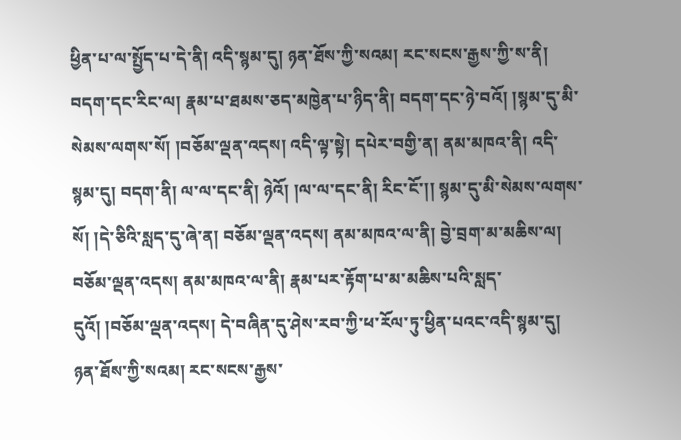ཕྱིན་པ་ལ་སྤྱོད་པ་དེ་ནི། འདི་སྙམ་དུ། ཉན་ཐོས་ཀྱི་སའམ། རང་སངས་རྒྱས་ཀྱི་ས་ནི། བདག་དང་རིང་ལ། རྣམ་པ་ཐམས་ཅད་མཁྱེན་པ་ཉིད་ནི། བདག་དང་ཉེ་བའོ། །སྙམ་དུ་མི་སེམས་ལགས་སོ། །བཅོམ་ལྡན་འདས། འདི་ལྟ་སྟེ། དཔེར་བགྱི་ན། ནམ་མཁའ་ནི། འདི་སྙམ་དུ། བདག་ནི། ལ་ལ་དང་ནི། ཉེའོ། །ལ་ལ་དང་ནི། རིང་ངོ་།། སྙམ་དུ་མི་སེམས་ལགས་སོ། །དེ་ཅིའི་སླད་དུ་ཞེ་ན། བཅོམ་ལྡན་འདས། ནམ་མཁའ་ལ་ནི། བྱེ་བྲག་མ་མཆིས་ལ། བཅོམ་ལྡན་འདས། ནམ་མཁའ་ལ་ནི། རྣམ་པར་རྟོག་པ་མ་མཆིས་པའི་སླད་
དུའོ། །བཅོམ་ལྡན་འདས། དེ་བཞིན་དུ་ཤེས་རབ་ཀྱི་ཕ་རོལ་ཏུ་ཕྱིན་པའང་འདི་སྙམ་དུ། ཉན་ཐོས་ཀྱི་སའམ། རང་སངས་རྒྱས་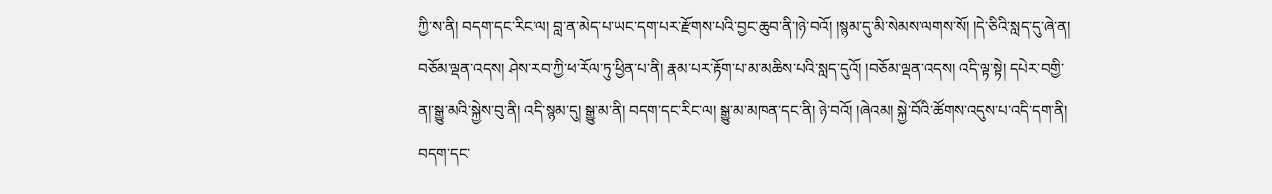ཀྱི་ས་ནི། བདག་དང་རིང་ལ། བླ་ན་མེད་པ་ཡང་དག་པར་རྫོགས་པའི་བྱང་ཆུབ་ནི་།ཉེ་བའོ། །སྙམ་དུ་མི་སེམས་ལགས་སོ། །དེ་ཅིའི་སླད་དུ་ཞེ་ན། བཅོམ་ལྡན་འདས། ཤེས་རབ་ཀྱི་ཕ་རོལ་ཏུ་ཕྱིན་པ་ནི། རྣམ་པར་རྟོག་པ་མ་མཆིས་པའི་སླད་དུའོ། །བཅོམ་ལྡན་འདས། འདི་ལྟ་སྟེ། དཔེར་བགྱི་ན།་སྒྱུ་མའི་སྐྱེས་བུ་ནི། འདི་སྙམ་དུ། སྒྱུ་མ་ནི། བདག་དང་རིང་ལ། སྒྱུ་མ་མཁན་དང་ནི། ཉེ་བའོ། །ཞེའམ། སྐྱེ་བོའི་ཚོགས་འདུས་པ་འདི་དག་ནི། བདག་དང་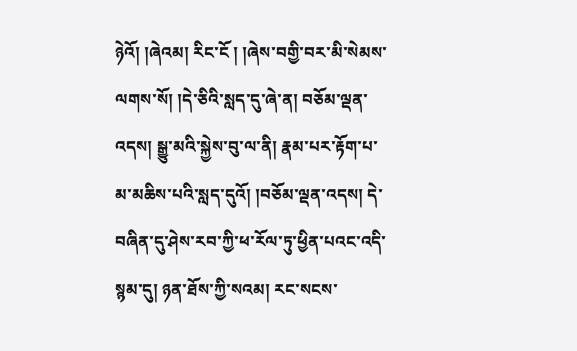ཉེའོ། །ཞེའམ། རིང་ངོ ། །ཞེས་བགྱི་བར་མི་སེམས་ལགས་སོ། །དེ་ཅིའི་སླད་དུ་ཞེ་ན། བཅོམ་ལྡན་འདས། སྒྱུ་མའི་སྐྱེས་བུ་ལ་ནི། རྣམ་པར་རྟོག་པ་མ་མཆིས་པའི་སླད་དུའོ། །བཅོམ་ལྡན་འདས། དེ་བཞིན་དུ་ཤེས་རབ་ཀྱི་ཕ་རོལ་ཏུ་ཕྱིན་པའང་འདི་སྙམ་དུ། ཉན་ཐོས་ཀྱི་སའམ། རང་སངས་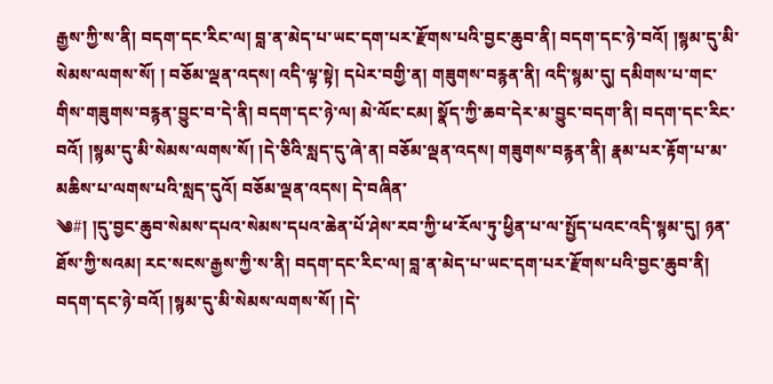རྒྱས་ཀྱི་ས་ནི། བདག་དང་རིང་ལ། བླ་ན་མེད་པ་ཡང་དག་པར་རྫོགས་པའི་བྱང་ཆུབ་ནི། བདག་དང་ཉེ་བའོ། །སྙམ་དུ་མི་སེམས་ལགས་སོ། ། བཅོམ་ལྡན་འདས། འདི་ལྟ་སྟེ། དཔེར་བགྱི་ན། གཟུགས་བརྙན་ནི། འདི་སྙམ་དུ། དམིགས་པ་གང་གིས་གཟུགས་བརྙན་བྱུང་བ་དེ་ནི། བདག་དང་ཉེ་ལ། མེ་ལོང་ངམ། སྣོད་ཀྱི་ཆབ་དེར་མ་བྱུང་བདག་ནི། བདག་དང་རིང་བའོ། །སྙམ་དུ་མི་སེམས་ལགས་སོ། །དེ་ཅིའི་སླད་དུ་ཞེ་ན། བཅོམ་ལྡན་འདས། གཟུགས་བརྙན་ནི། རྣམ་པར་རྟོག་པ་མ་མཆིས་པ་ལགས་པའི་སླད་དུའོ། བཅོམ་ལྡན་འདས། དེ་བཞིན་
༄#། །དུ་བྱང་ཆུབ་སེམས་དཔའ་སེམས་དཔའ་ཆེན་པོ་ཤེས་རབ་ཀྱི་ཕ་རོལ་ཏུ་ཕྱིན་པ་ལ་སྤྱོད་པའང་འདི་སྙམ་དུ། ཉན་ཐོས་ཀྱི་སའམ། རང་སངས་རྒྱས་ཀྱི་ས་ནི། བདག་དང་རིང་ལ། བླ་ན་མེད་པ་ཡང་དག་པར་རྫོགས་པའི་བྱང་ཆུབ་ནི། བདག་དང་ཉེ་བའོ། །སྙམ་དུ་མི་སེམས་ལགས་སོ། །དེ་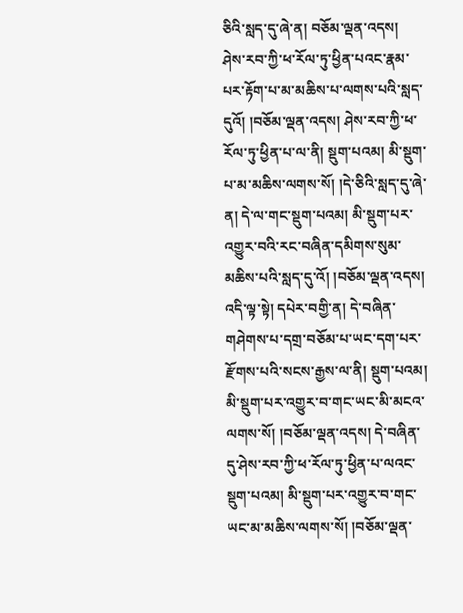ཅིའི་སླད་དུ་ཞེ་ན། བཅོམ་ལྡན་འདས། ཤེས་རབ་ཀྱི་ཕ་རོལ་ཏུ་ཕྱིན་པའང་རྣམ་པར་རྟོག་པ་མ་མཆིས་པ་ལགས་པའི་སླད་དུའོ། །བཅོམ་ལྡན་འདས། ཤེས་རབ་ཀྱི་ཕ་རོལ་ཏུ་ཕྱིན་པ་ལ་ནི། སྡུག་པའམ། མི་སྡུག་པ་མ་མཆིས་ལགས་སོ། །དེ་ཅིའི་སླད་དུ་ཞེ་ན། དེ་ལ་གང་སྡུག་པའམ། མི་སྡུག་པར་འགྱུར་བའི་རང་བཞིན་དམིགས་སུམ་མཆིས་པའི་སླད་དུ་འོ། །བཅོམ་ལྡན་འདས། འདི་ལྟ་སྟེ། དཔེར་བགྱི་ན། དེ་བཞིན་གཤེགས་པ་དགྲ་བཅོམ་པ་ཡང་དག་པར་རྫོགས་པའི་སངས་རྒྱས་ལ་ནི། སྡུག་པའམ། མི་སྡུག་པར་འགྱུར་བ་གང་ཡང་མི་མངའ་ལགས་སོ། །བཅོམ་ལྡན་འདས། དེ་བཞིན་དུ་ཤེས་རབ་ཀྱི་ཕ་རོལ་ཏུ་ཕྱིན་པ་ལའང་སྡུག་པའམ། མི་སྡུག་པར་འགྱུར་བ་གང་ཡང་མ་མཆིས་ལགས་སོ། །བཅོམ་ལྡན་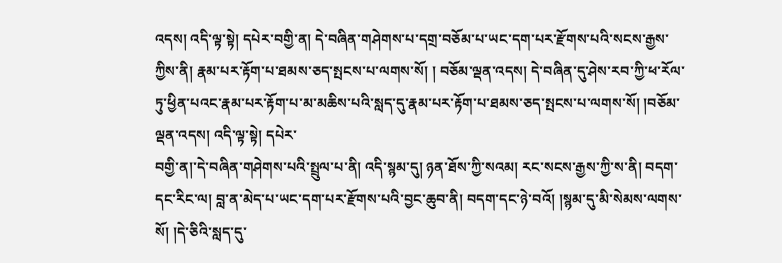འདས། འདི་ལྟ་སྟེ། དཔེར་བགྱི་ན། དེ་བཞིན་གཤེགས་པ་དགྲ་བཅོམ་པ་ཡང་དག་པར་རྫོགས་པའི་སངས་རྒྱས་ཀྱིས་ནི། རྣམ་པར་རྟོག་པ་ཐམས་ཅད་སྤངས་པ་ལགས་སོ། ། བཅོམ་ལྡན་འདས། དེ་བཞིན་དུ་ཤེས་རབ་ཀྱི་ཕ་རོལ་ཏུ་ཕྱིན་པའང་རྣམ་པར་རྟོག་པ་མ་མཆིས་པའི་སླད་དུ་རྣམ་པར་རྟོག་པ་ཐམས་ཅད་སྤངས་པ་ལགས་སོ། །བཅོམ་ལྡན་འདས། འདི་ལྟ་སྟེ། དཔེར་
བགྱི་ན།་དེ་བཞིན་གཤེགས་པའི་སྤྲུལ་པ་ནི། འདི་སྙམ་དུ། ཉན་ཐོས་ཀྱི་སའམ། རང་སངས་རྒྱས་ཀྱི་ས་ནི། བདག་དང་རིང་ལ། བླ་ན་མེད་པ་ཡང་དག་པར་རྫོགས་པའི་བྱང་ཆུབ་ནི། བདག་དང་ཉེ་བའོ། །སྙམ་དུ་མི་སེམས་ལགས་སོ། །དེ་ཅིའི་སླད་དུ་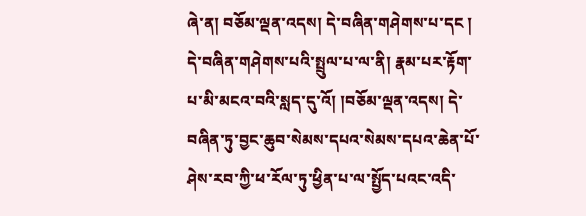ཞེ་ན། བཅོམ་ལྡན་འདས། དེ་བཞིན་གཤེགས་པ་དང ། དེ་བཞིན་གཤེགས་པའི་སྤྲུལ་པ་ལ་ནི། རྣམ་པར་རྟོག་པ་མི་མངའ་བའི་སླད་དུ་འོ། །བཅོམ་ལྡན་འདས། དེ་བཞིན་ཏུ་བྱང་ཆུབ་སེམས་དཔའ་སེམས་དཔའ་ཆེན་པོ་ཤེས་རབ་ཀྱི་ཕ་རོལ་ཏུ་ཕྱིན་པ་ལ་སྤྱོད་པའང་འདི་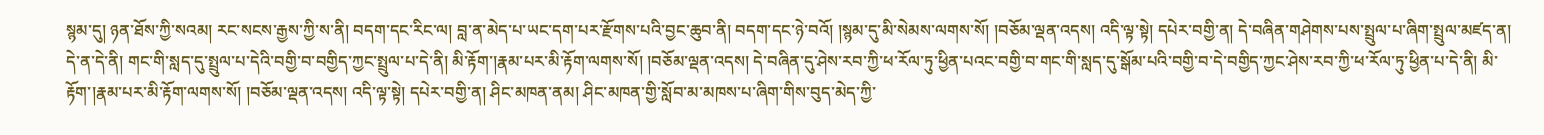སྙམ་དུ། ཉན་ཐོས་ཀྱི་སའམ། རང་སངས་རྒྱས་ཀྱི་ས་ནི། བདག་དང་རིང་ལ། བླ་ན་མེད་པ་ཡང་དག་པར་རྫོགས་པའི་བྱང་ཆུབ་ནི། བདག་དང་ཉེ་བའོ། །སྙམ་དུ་མི་སེམས་ལགས་སོ། །བཅོམ་ལྡན་འདས། འདི་ལྟ་སྟེ། དཔེར་བགྱི་ན། དེ་བཞིན་གཤེགས་པས་སྤྲུལ་པ་ཞིག་སྤྲུལ་མཛད་ན། དེ་ན་དེ་ནི། གང་གི་སླད་དུ་སྤྲུལ་པ་དེའི་བགྱི་བ་བགྱིད་ཀྱང་སྤྲུལ་པ་དེ་ནི། མི་རྟོག་།རྣམ་པར་མི་རྟོག་ལགས་སོ། །བཅོམ་ལྡན་འདས། དེ་བཞིན་དུ་ཤེས་རབ་ཀྱི་ཕ་རོལ་ཏུ་ཕྱིན་པའང་བགྱི་བ་གང་གི་སླད་དུ་སྒོམ་པའི་བགྱི་བ་དེ་བགྱིད་ཀྱང་ཤེས་རབ་ཀྱི་ཕ་རོལ་ཏུ་ཕྱིན་པ་དེ་ནི། མི་རྟོག་།རྣམ་པར་མི་རྟོག་ལགས་སོ། །བཅོམ་ལྡན་འདས། འདི་ལྟ་སྟེ། དཔེར་བགྱི་ན། ཤིང་མཁན་ནམ། ཤིང་མཁན་གྱི་སློབ་མ་མཁས་པ་ཞིག་གིས་བུད་མེད་ཀྱི་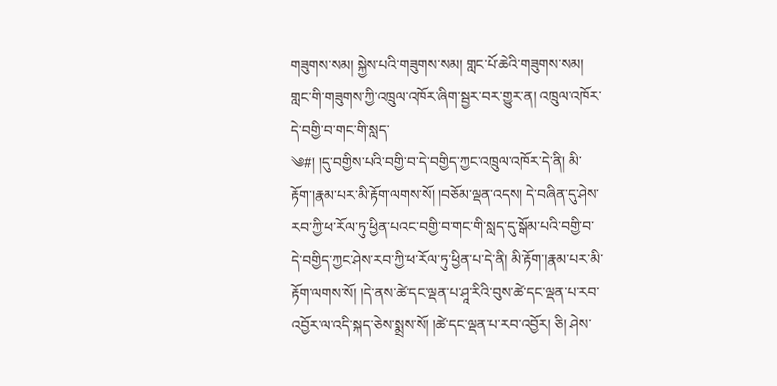གཟུགས་སམ། སྐྱེས་པའི་གཟུགས་སམ། གླང་པོ་ཆེའི་གཟུགས་སམ། གླང་གི་གཟུགས་ཀྱི་འཁྲུལ་འཁོར་ཞིག་སྦྱར་བར་གྱུར་ན། འཁྲུལ་འཁོར་དེ་བགྱི་བ་གང་གི་སླད་
༄#། །དུ་བགྱིས་པའི་བགྱི་བ་དེ་བགྱིད་ཀྱང་འཁྲུལ་འཁོར་དེ་ནི། མི་རྟོག་།རྣམ་པར་མི་རྟོག་ལགས་སོ། །བཅོམ་ལྡན་འདས། དེ་བཞིན་དུ་ཤེས་རབ་ཀྱི་ཕ་རོལ་ཏུ་ཕྱིན་པའང་བགྱི་བ་གང་གི་སླད་དུ་སྒོམ་པའི་བགྱི་བ་དེ་བགྱིད་ཀྱང་ཤེས་རབ་ཀྱི་ཕ་རོལ་ཏུ་ཕྱིན་པ་དེ་ནི། མི་རྟོག་།རྣམ་པར་མི་རྟོག་ལགས་སོ། །དེ་ནས་ཚེ་དང་ལྡན་པ་ཤཱ་རིའི་བུས་ཚེ་དང་ལྡན་པ་རབ་འབྱོར་ལ་འདི་སྐད་ཅེས་སྨྲས་སོ། །ཚེ་དང་ལྡན་པ་རབ་འབྱོར། ཅི། ཤེས་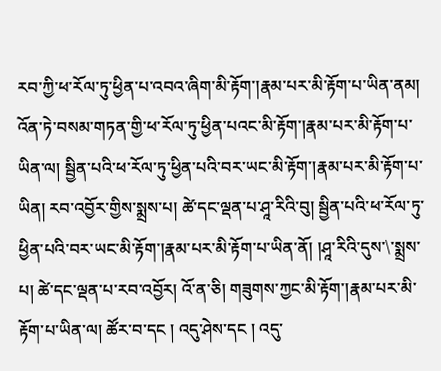རབ་ཀྱི་ཕ་རོལ་ཏུ་ཕྱིན་པ་འབའ་ཞིག་མི་རྟོག་།རྣམ་པར་མི་རྟོག་པ་ཡིན་ནམ། འོན་ཏེ་བསམ་གཏན་གྱི་ཕ་རོལ་ཏུ་ཕྱིན་པའང་མི་རྟོག་།རྣམ་པར་མི་རྟོག་པ་ཡིན་ལ། སྦྱིན་པའི་ཕ་རོལ་ཏུ་ཕྱིན་པའི་བར་ཡང་མི་རྟོག་།རྣམ་པར་མི་རྟོག་པ་ཡིན། རབ་འབྱོར་གྱིས་སྨྲས་པ། ཚེ་དང་ལྡན་པ་ཤཱ་རིའི་བུ། སྦྱིན་པའི་ཕ་རོལ་ཏུ་ཕྱིན་པའི་བར་ཡང་མི་རྟོག་།རྣམ་པར་མི་རྟོག་པ་ཡིན་ནོ། །ཤཱ་རིའི་དུས་\་སྨྲས་པ། ཚེ་དང་ལྡན་པ་རབ་འབྱོར། འོ་ན་ཅི། གཟུགས་ཀྱང་མི་རྟོག་།རྣམ་པར་མི་རྟོག་པ་ཡིན་ལ། ཚོར་བ་དང ། འདུ་ཤེས་དང ། འདུ་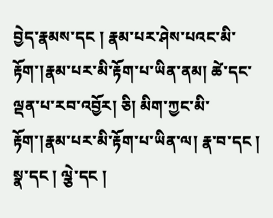བྱེད་རྣམས་དང ། རྣམ་པར་ཤེས་པའང་མི་རྟོག་།རྣམ་པར་མི་རྟོག་པ་ཡིན་ནམ། ཚེ་དང་ལྡན་པ་རབ་འབྱོར། ཅི། མིག་ཀྱང་མི་རྟོག་།རྣམ་པར་མི་རྟོག་པ་ཡིན་ལ། རྣ་བ་དང ། སྣ་དང ། ལྕེ་དང །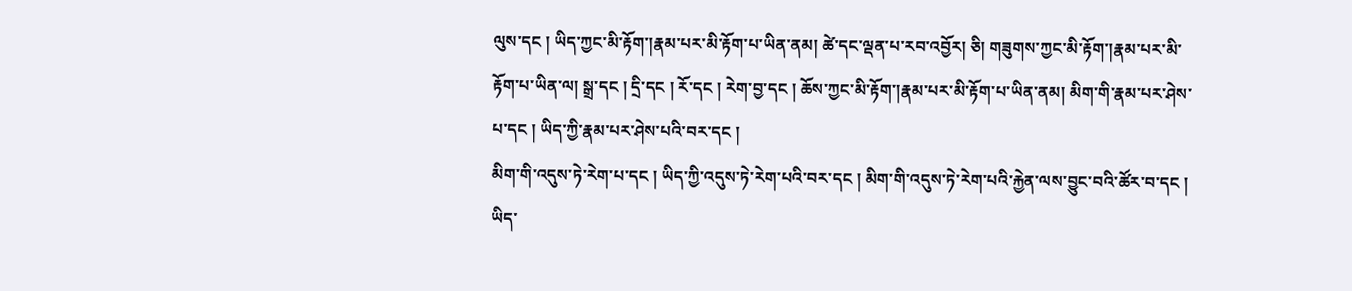ལུས་དང ། ཡིད་ཀྱང་མི་རྟོག་།རྣམ་པར་མི་རྟོག་པ་ཡིན་ནམ། ཚེ་དང་ལྡན་པ་རབ་འབྱོར། ཅི། གཟུགས་ཀྱང་མི་རྟོག་།རྣམ་པར་མི་རྟོག་པ་ཡིན་ལ། སྒྲ་དང ། དྲི་དང ། རོ་དང ། རེག་བྱ་དང ། ཆོས་ཀྱང་མི་རྟོག་།རྣམ་པར་མི་རྟོག་པ་ཡིན་ནམ། མིག་གི་རྣམ་པར་ཤེས་པ་དང ། ཡིད་ཀྱི་རྣམ་པར་ཤེས་པའི་བར་དང །
མིག་གི་འདུས་ཏེ་རེག་པ་དང ། ཡིད་ཀྱི་འདུས་ཏེ་རེག་པའི་བར་དང ། མིག་གི་འདུས་ཏེ་རེག་པའི་རྐྱེན་ལས་བྱུང་བའི་ཚོར་བ་དང ། ཡིད་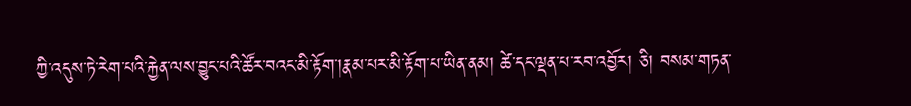ཀྱི་འདུས་ཏེ་རེག་པའི་རྐྱེན་ལས་བྱུང་པའི་ཚོར་བའང་མི་རྟོག་།རྣམ་པར་མི་རྟོག་པ་ཡིན་ནམ། ཚེ་དང་ལྡན་པ་རབ་འབྱོར། ཅི། བསམ་གཏན་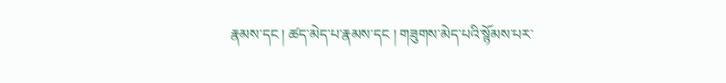རྣམས་དང ། ཚད་མེད་པ་རྣམས་དང ། གཟུགས་མེད་པའི་སྙོམས་པར་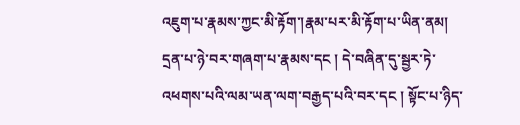འཇུག་པ་རྣམས་ཀྱང་མི་རྟོག་།རྣམ་པར་མི་རྟོག་པ་ཡིན་ནམ། དྲན་པ་ཉེ་བར་གཞག་པ་རྣམས་དང ། དེ་བཞིན་དུ་སྦྱར་ཏེ་འཕགས་པའི་ལམ་ཡན་ལག་བརྒྱད་པའི་བར་དང ། སྟོང་པ་ཉིད་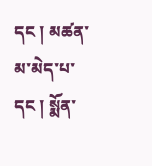དང ། མཚན་མ་མེད་པ་དང ། སྨོན་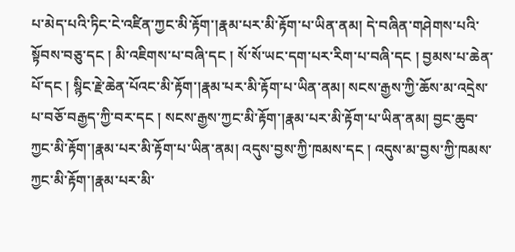པ་མེད་པའི་ཏིང་ངེ་འཛིན་ཀྱང་མི་རྟོག་།རྣམ་པར་མི་རྟོག་པ་ཡིན་ནམ། དེ་བཞིན་གཤེགས་པའི་སྟོབས་བཅུ་དང ། མི་འཇིགས་པ་བཞི་དང ། སོ་སོ་ཡང་དག་པར་རིག་པ་བཞི་དང ། བྱམས་པ་ཆེན་པོ་དང ། སྙིང་རྗེ་ཆེན་པོའང་མི་རྟོག་།རྣམ་པར་མི་རྟོག་པ་ཡིན་ནམ། སངས་རྒྱས་ཀྱི་ཆོས་མ་འདྲེས་པ་བཅོ་བརྒྱད་ཀྱི་བར་དང ། སངས་རྒྱས་ཀྱང་མི་རྟོག་།རྣམ་པར་མི་རྟོག་པ་ཡིན་ནམ། བྱང་ཆུབ་ཀྱང་མི་རྟོག་།རྣམ་པར་མི་རྟོག་པ་ཡིན་ནམ། འདུས་བྱས་ཀྱི་ཁམས་དང ། འདུས་མ་བྱས་ཀྱི་ཁམས་ཀྱང་མི་རྟོག་།རྣམ་པར་མི་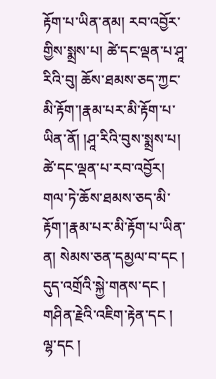རྟོག་པ་ཡིན་ནམ། རབ་འབྱོར་གྱིས་སྨྲས་པ། ཚེ་དང་ལྡན་པ་ཤཱ་རིའི་བུ། ཆོས་ཐམས་ཅད་ཀྱང་མི་རྟོག་།རྣམ་པར་མི་རྟོག་པ་ཡིན་ནོ། །ཤཱ་རིའི་བུས་སྨྲས་པ། ཚེ་དང་ལྡན་པ་རབ་འབྱོར། གལ་ཏེ་ཆོས་ཐམས་ཅད་མི་རྟོག་།རྣམ་པར་མི་རྟོག་པ་ཡིན་ན། སེམས་ཅན་དམྱལ་བ་དང ། དུད་འགྲོའི་སྐྱེ་གནས་དང ། གཤིན་རྗེའི་འཇིག་རྟེན་དང ། ལྷ་དང །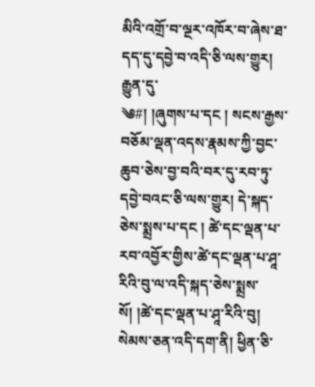མིའི་འགྲོ་བ་ལྔར་འཁོར་བ་ཞེས་ཐ་དད་དུ་དབྱེ་བ་འདི་ཅི་ལས་གྱུར། རྒྱུན་དུ་
༄#། །ཞུགས་པ་དང ། སངས་རྒྱས་བཅོམ་ལྡན་འདས་རྣམས་ཀྱི་བྱང་ཆུབ་ཅེས་བྱ་བའི་བར་དུ་རབ་ཏུ་དབྱེ་བའང་ཅི་ལས་གྱུར། དེ་སྐད་ཅེས་སྨྲས་པ་དང ། ཚེ་དང་ལྡན་པ་རབ་འབྱོར་གྱིས་ཚེ་དང་ལྡན་པ་ཤཱ་རིའི་བུ་ལ་འདི་སྐད་ཅེས་སྨྲས་སོ། །ཚེ་དང་ལྡན་པ་ཤཱ་རིའི་བུ། སེམས་ཅན་འདི་དག་ནི། ཕྱིན་ཅི་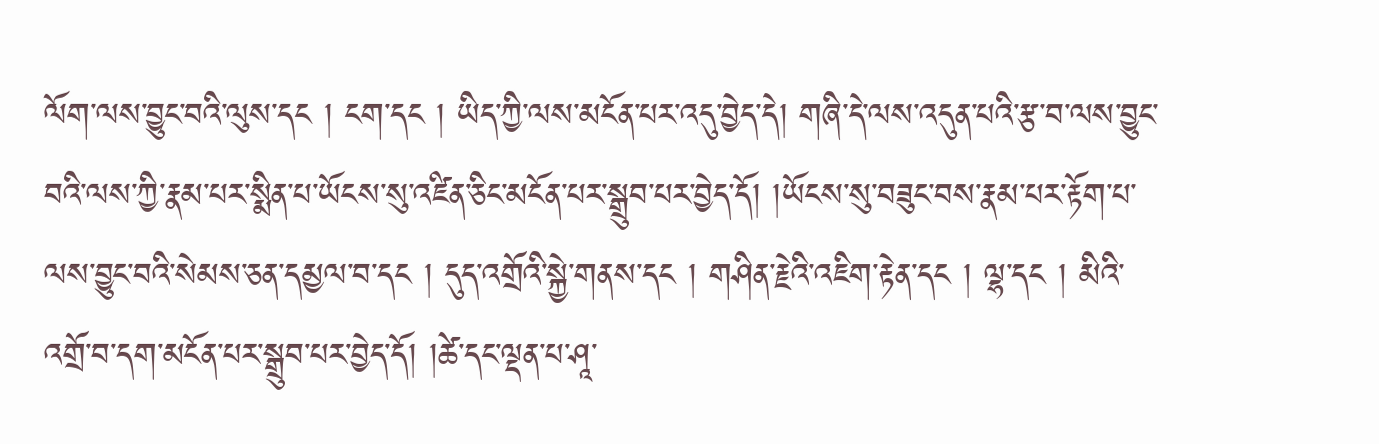ལོག་ལས་བྱུང་བའི་ལུས་དང ། ངག་དང ། ཡིད་ཀྱི་ལས་མངོན་པར་འདུ་བྱེད་དེ། གཞི་དེ་ལས་འདུན་པའི་རྩ་བ་ལས་བྱུང་བའི་ལས་ཀྱི་རྣམ་པར་སྨིན་པ་ཡོངས་སུ་འཛིན་ཅིང་མངོན་པར་སྒྲུབ་པར་བྱེད་དོ། །ཡོངས་སུ་བཟུང་བས་རྣམ་པར་རྟོག་པ་ལས་བྱུང་བའི་སེམས་ཅན་དམྱལ་བ་དང ། དུད་འགྲོའི་སྐྱེ་གནས་དང ། གཤིན་རྗེའི་འཇིག་རྟེན་དང ། ལྷ་དང ། མིའི་འགྲོ་བ་དག་མངོན་པར་སྒྲུབ་པར་བྱེད་དོ། །ཚེ་དང་ལྡན་པ་ཤཱ་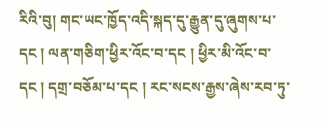རིའི་བུ། གང་ཡང་ཁྱོད་འདི་སྐད་དུ་རྒྱུན་དུ་ཞུགས་པ་དང ། ལན་གཅིག་ཕྱིར་འོང་བ་དང ། ཕྱིར་མི་འོང་བ་དང ། དགྲ་བཅོམ་པ་དང ། རང་སངས་རྒྱས་ཞེས་རབ་ཏུ་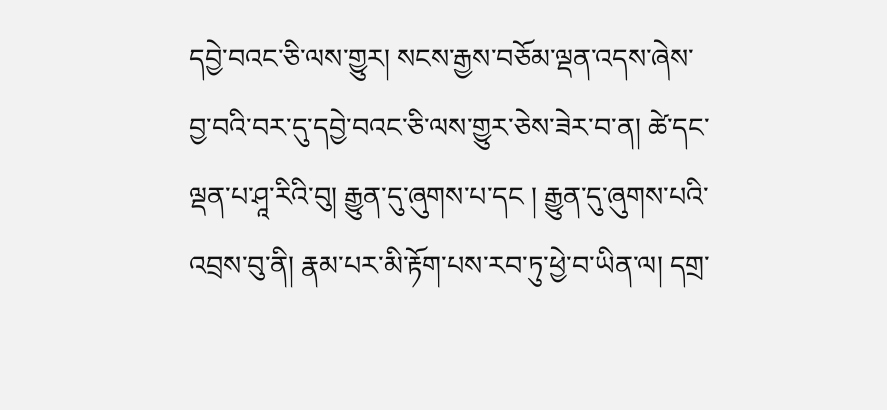དབྱེ་བའང་ཅི་ལས་གྱུར། སངས་རྒྱས་བཅོམ་ལྡན་འདས་ཞེས་བྱ་བའི་བར་དུ་དབྱེ་བའང་ཅི་ལས་གྱུར་ཅེས་ཟེར་བ་ན། ཚེ་དང་ལྡན་པ་ཤཱ་རིའི་བུ། རྒྱུན་དུ་ཞུགས་པ་དང ། རྒྱུན་དུ་ཞུགས་པའི་འབྲས་བུ་ནི། རྣམ་པར་མི་རྟོག་པས་རབ་ཏུ་ཕྱེ་བ་ཡིན་ལ། དགྲ་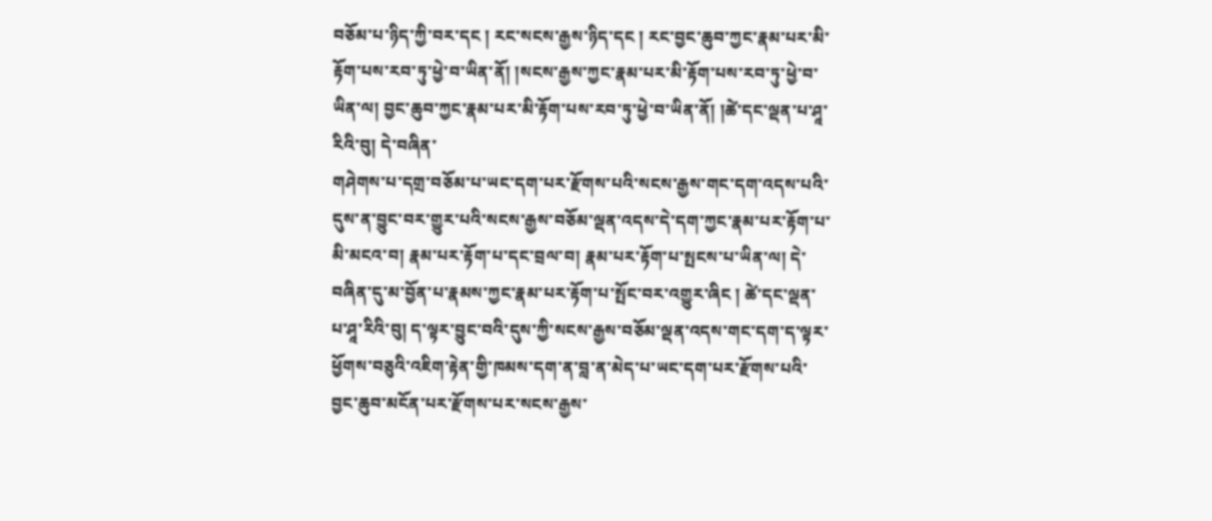བཅོམ་པ་ཉིད་ཀྱི་བར་དང ། རང་སངས་རྒྱས་ཉིད་དང ། རང་བྱང་ཆུབ་ཀྱང་རྣམ་པར་མི་རྟོག་པས་རབ་ཏུ་ཕྱེ་བ་ཡིན་ནོ། །སངས་རྒྱས་ཀྱང་རྣམ་པར་མི་རྟོག་པས་རབ་ཏུ་ཕྱེ་བ་ཡིན་ལ། བྱང་ཆུབ་ཀྱང་རྣམ་པར་མི་རྟོག་པས་རབ་ཏུ་ཕྱེ་བ་ཡིན་ནོ། །ཚེ་དང་ལྡན་པ་ཤཱ་རིའི་བུ། དེ་བཞིན་
གཤེགས་པ་དགྲ་བཅོམ་པ་ཡང་དག་པར་རྫོགས་པའི་སངས་རྒྱས་གང་དག་འདས་པའི་དུས་ན་བྱུང་བར་གྱུར་པའི་སངས་རྒྱས་བཅོམ་ལྡན་འདས་དེ་དག་ཀྱང་རྣམ་པར་རྟོག་པ་མི་མངའ་བ། རྣམ་པར་རྟོག་པ་དང་བྲལ་བ། རྣམ་པར་རྟོག་པ་སྤངས་པ་ཡིན་ལ། དེ་བཞིན་དུ་མ་བྱོན་པ་རྣམས་ཀྱང་རྣམ་པར་རྟོག་པ་སྤོང་བར་འགྱུར་ཞིང ། ཚེ་དང་ལྡན་པ་ཤཱ་རིའི་བུ། ད་ལྟར་བྱུང་བའི་དུས་ཀྱི་སངས་རྒྱས་བཅོམ་ལྡན་འདས་གང་དག་ད་ལྟར་ཕྱོགས་བཅུའི་འཇིག་རྟེན་གྱི་ཁམས་དག་ན་བླ་ན་མེད་པ་ཡང་དག་པར་རྫོགས་པའི་བྱང་ཆུབ་མངོན་པར་རྫོགས་པར་སངས་རྒྱས་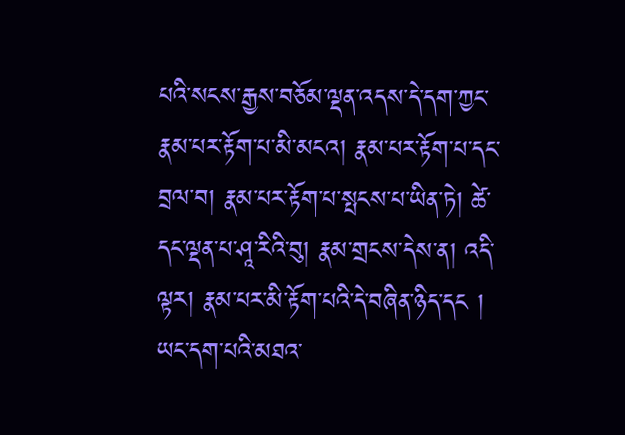པའི་སངས་རྒྱས་བཅོམ་ལྡན་འདས་དེ་དག་ཀྱང་རྣམ་པར་རྟོག་པ་མི་མངའ། རྣམ་པར་རྟོག་པ་དང་བྲལ་བ། རྣམ་པར་རྟོག་པ་སྤངས་པ་ཡིན་ཏེ། ཚེ་དང་ལྡན་པ་ཤཱ་རིའི་བུ། རྣམ་གྲངས་དེས་ན། འདི་ལྟར། རྣམ་པར་མི་རྟོག་པའི་དེ་བཞིན་ཉིད་དང ། ཡང་དག་པའི་མཐའ་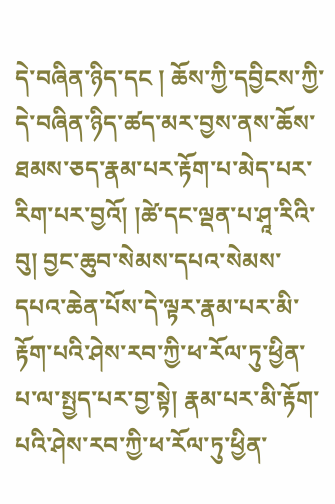དེ་བཞིན་ཉིད་དང ། ཆོས་ཀྱི་དབྱིངས་ཀྱི་དེ་བཞིན་ཉིད་ཚད་མར་བྱས་ནས་ཆོས་ཐམས་ཅད་རྣམ་པར་རྟོག་པ་མེད་པར་རིག་པར་བྱའོ། །ཚེ་དང་ལྡན་པ་ཤཱ་རིའི་བུ། བྱང་ཆུབ་སེམས་དཔའ་སེམས་དཔའ་ཆེན་པོས་དེ་ལྟར་རྣམ་པར་མི་རྟོག་པའི་ཤེས་རབ་ཀྱི་ཕ་རོལ་ཏུ་ཕྱིན་པ་ལ་སྤྱད་པར་བྱ་སྟེ། རྣམ་པར་མི་རྟོག་པའི་ཤེས་རབ་ཀྱི་ཕ་རོལ་ཏུ་ཕྱིན་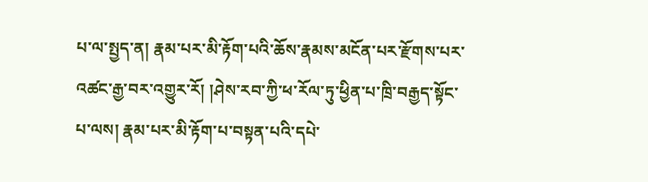པ་ལ་སྤྱད་ན། རྣམ་པར་མི་རྟོག་པའི་ཆོས་རྣམས་མངོན་པར་རྫོགས་པར་འཚང་རྒྱ་བར་འགྱུར་རོ། །ཤེས་རབ་ཀྱི་ཕ་རོལ་ཏུ་ཕྱིན་པ་ཁྲི་བརྒྱད་སྟོང་པ་ལས། རྣམ་པར་མི་རྟོག་པ་བསྟན་པའི་དཔེ་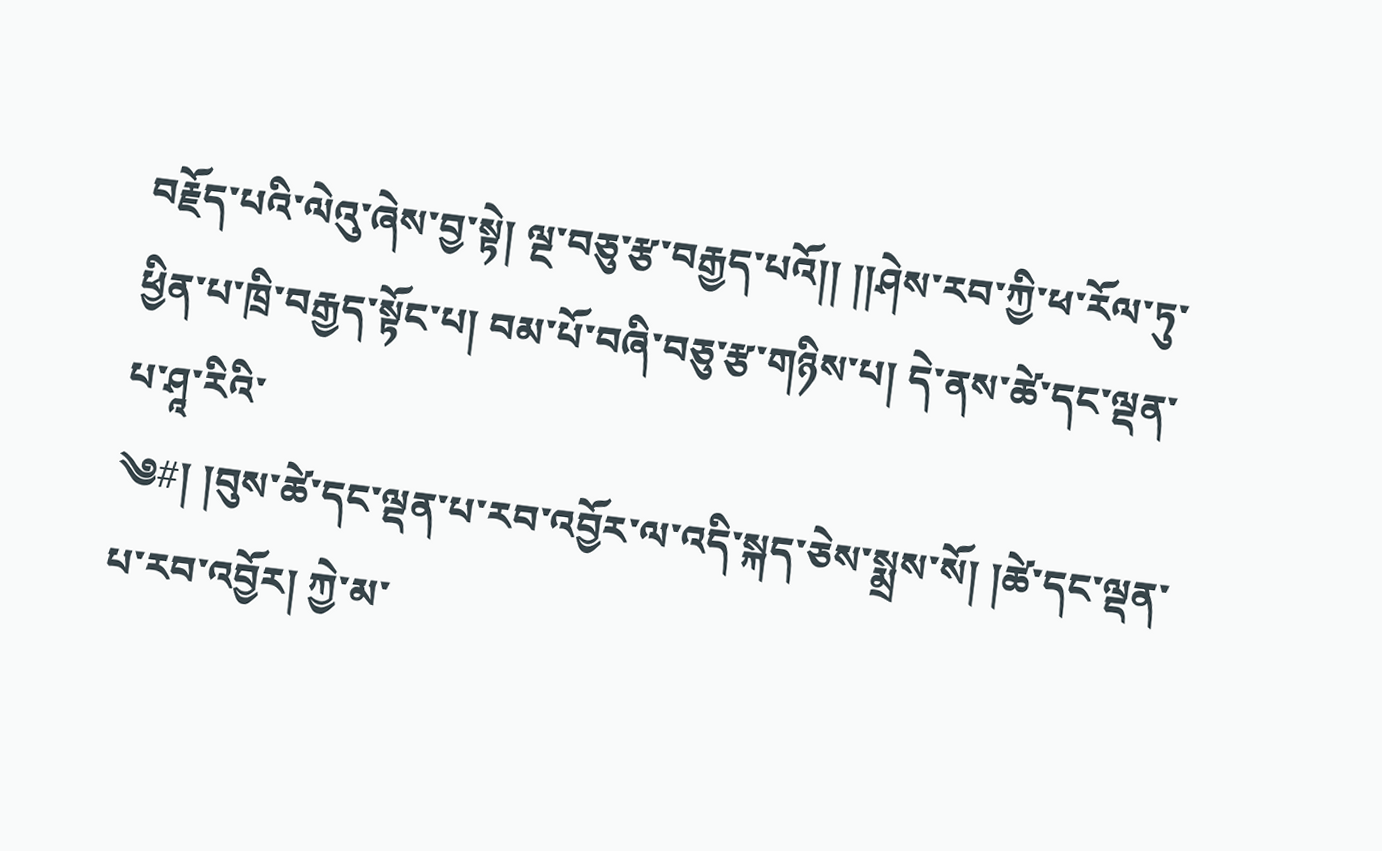བརྗོད་པའི་ལེའུ་ཞེས་བྱ་སྟེ། ལྔ་བཅུ་རྩ་བརྒྱད་པའོ།། །།ཤེས་རབ་ཀྱི་ཕ་རོལ་ཏུ་ཕྱིན་པ་ཁྲི་བརྒྱད་སྟོང་པ། བམ་པོ་བཞི་བཅུ་རྩ་གཉིས་པ། དེ་ནས་ཚེ་དང་ལྡན་པ་ཤཱ་རིའི་
༄#། །བུས་ཚེ་དང་ལྡན་པ་རབ་འབྱོར་ལ་འདི་སྐད་ཅེས་སྨྲས་སོ། །ཚེ་དང་ལྡན་པ་རབ་འབྱོར། ཀྱེ་མ་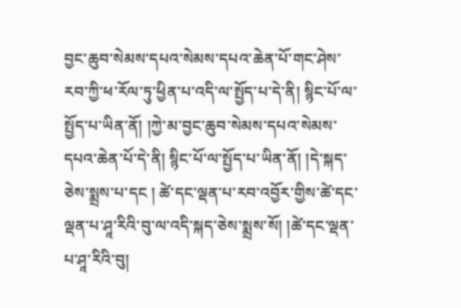བྱང་ཆུབ་སེམས་དཔའ་སེམས་དཔའ་ཆེན་པོ་གང་ཤེས་རབ་ཀྱི་ཕ་རོལ་ཏུ་ཕྱིན་པ་འདི་ལ་སྤྱོད་པ་དེ་ནི། སྙིང་པོ་ལ་སྤྱོད་པ་ཡིན་ནོ། །ཀྱེ་མ་བྱང་ཆུབ་སེམས་དཔའ་སེམས་དཔའ་ཆེན་པོ་དེ་ནི། སྙིང་པོ་ལ་སྤྱོད་པ་ཡིན་ནོ། །དེ་སྐད་ཅེས་སྨྲས་པ་དང ། ཚེ་དང་ལྡན་པ་རབ་འབྱོར་གྱིས་ཚེ་དང་ལྡན་པ་ཤཱ་རིའི་བུ་ལ་འདི་སྐད་ཅེས་སྨྲས་སོ། །ཚེ་དང་ལྡན་པ་ཤཱ་རིའི་བུ།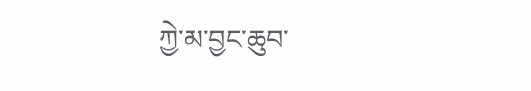ཀྱེ་མ་བྱང་ཆུབ་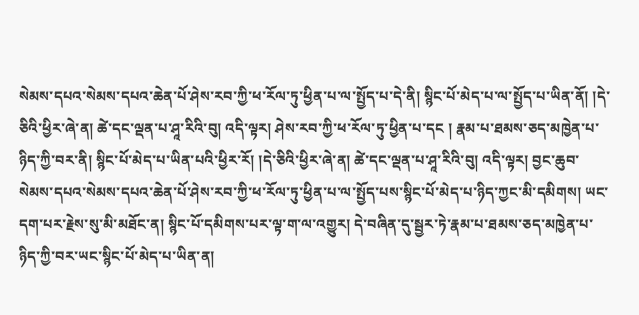སེམས་དཔའ་སེམས་དཔའ་ཆེན་པོ་ཤེས་རབ་ཀྱི་ཕ་རོལ་ཏུ་ཕྱིན་པ་ལ་སྤྱོད་པ་དེ་ནི། སྙིང་པོ་མེད་པ་ལ་སྤྱོད་པ་ཡིན་ནོ། །དེ་ཅིའི་ཕྱིར་ཞེ་ན། ཚེ་དང་ལྡན་པ་ཤཱ་རིའི་བུ། འདི་ལྟར། ཤེས་རབ་ཀྱི་ཕ་རོལ་ཏུ་ཕྱིན་པ་དང ། རྣམ་པ་ཐམས་ཅད་མཁྱེན་པ་ཉིད་ཀྱི་བར་ནི། སྙིང་པོ་མེད་པ་ཡིན་པའི་ཕྱིར་རོ། །དེ་ཅིའི་ཕྱིར་ཞེ་ན། ཚེ་དང་ལྡན་པ་ཤཱ་རིའི་བུ། འདི་ལྟར། བྱང་ཆུབ་སེམས་དཔའ་སེམས་དཔའ་ཆེན་པོ་ཤེས་རབ་ཀྱི་ཕ་རོལ་ཏུ་ཕྱིན་པ་ལ་སྤྱོད་པས་སྙིང་པོ་མེད་པ་ཉིད་ཀྱང་མི་དམིགས། ཡང་དག་པར་རྗེས་སུ་མི་མཐོང་ན། སྙིང་པོ་དམིགས་པར་ལྟ་ག་ལ་འགྱུར། དེ་བཞིན་དུ་སྦྱར་ཏེ་རྣམ་པ་ཐམས་ཅད་མཁྱེན་པ་ཉིད་ཀྱི་བར་ཡང་སྙིང་པོ་མེད་པ་ཡིན་ན།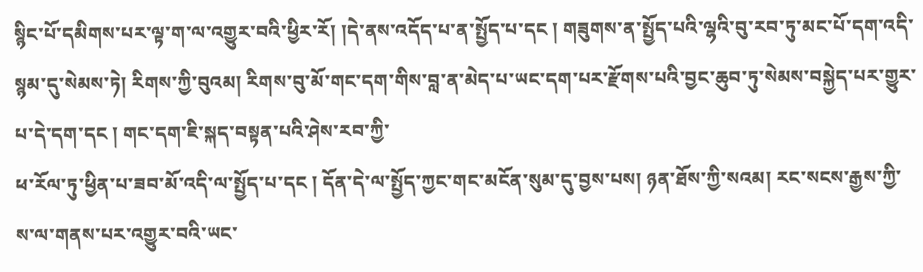སྙིང་པོ་དམིགས་པར་ལྟ་ག་ལ་འགྱུར་བའི་ཕྱིར་རོ། །དེ་ནས་འདོད་པ་ན་སྤྱོད་པ་དང ། གཟུགས་ན་སྤྱོད་པའི་ལྷའི་བུ་རབ་ཏུ་མང་པོ་དག་འདི་སྙམ་དུ་སེམས་ཏེ། རིགས་ཀྱི་བུའམ། རིགས་བུ་མོ་གང་དག་གིས་བླ་ན་མེད་པ་ཡང་དག་པར་རྫོགས་པའི་བྱང་ཆུབ་ཏུ་སེམས་བསྐྱེད་པར་གྱུར་པ་དེ་དག་དང ། གང་དག་ཇི་སྐད་བསྟན་པའི་ཤེས་རབ་ཀྱི་
ཕ་རོལ་ཏུ་ཕྱིན་པ་ཟབ་མོ་འདི་ལ་སྤྱོད་པ་དང ། དོན་དེ་ལ་སྤྱོད་ཀྱང་གང་མངོན་སུམ་དུ་བྱས་པས། ཉན་ཐོས་ཀྱི་སའམ། རང་སངས་རྒྱས་ཀྱི་ས་ལ་གནས་པར་འགྱུར་བའི་ཡང་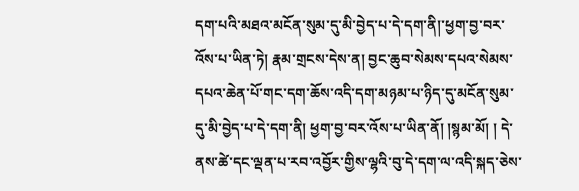དག་པའི་མཐའ་མངོན་སུམ་དུ་མི་བྱེད་པ་དེ་དག་ནི།་ཕྱག་བྱ་བར་འོས་པ་ཡིན་ཏེ། རྣམ་གྲངས་དེས་ན། བྱང་ཆུབ་སེམས་དཔའ་སེམས་དཔའ་ཆེན་པོ་གང་དག་ཆོས་འདི་དག་མཉམ་པ་ཉིད་དུ་མངོན་སུམ་དུ་མི་བྱེད་པ་དེ་དག་ནི། ཕྱག་བྱ་བར་འོས་པ་ཡིན་ནོ། །སྙམ་མོ། ། དེ་ནས་ཚེ་དང་ལྡན་པ་རབ་འབྱོར་གྱིས་ལྷའི་བུ་དེ་དག་ལ་འདི་སྐད་ཅེས་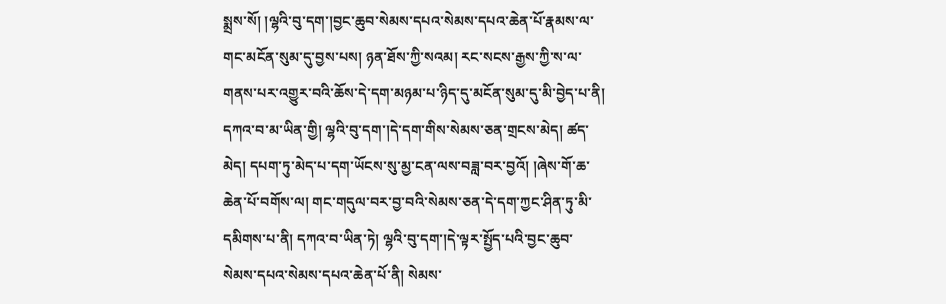སྨྲས་སོ། །ལྷའི་བུ་དག་།བྱང་ཆུབ་སེམས་དཔའ་སེམས་དཔའ་ཆེན་པོ་རྣམས་ལ་གང་མངོན་སུམ་དུ་བྱས་པས། ཉན་ཐོས་ཀྱི་སའམ། རང་སངས་རྒྱས་ཀྱི་ས་ལ་གནས་པར་འགྱུར་བའི་ཆོས་དེ་དག་མཉམ་པ་ཉིད་དུ་མངོན་སུམ་དུ་མི་བྱེད་པ་ནི། དཀའ་བ་མ་ཡིན་གྱི། ལྷའི་བུ་དག་།དེ་དག་གིས་སེམས་ཅན་གྲངས་མེད། ཚད་མེད། དཔག་ཏུ་མེད་པ་དག་ཡོངས་སུ་མྱ་ངན་ལས་བཟླ་བར་བྱའོ། །ཞེས་གོ་ཆ་ཆེན་པོ་བགོས་ལ། གང་གདུལ་བར་བྱ་བའི་སེམས་ཅན་དེ་དག་ཀྱང་ཤིན་ཏུ་མི་དམིགས་པ་ནི། དཀའ་བ་ཡིན་ཏེ། ལྷའི་བུ་དག་།དེ་ལྟར་སྤྱོད་པའི་བྱང་ཆུབ་སེམས་དཔའ་སེམས་དཔའ་ཆེན་པོ་ནི། སེམས་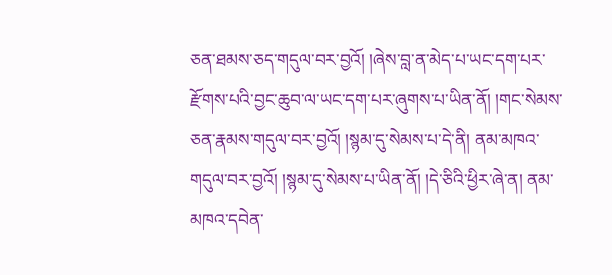ཅན་ཐམས་ཅད་གདུལ་བར་བྱའོ། །ཞེས་བླ་ན་མེད་པ་ཡང་དག་པར་རྫོགས་པའི་བྱང་ཆུབ་ལ་ཡང་དག་པར་ཞུགས་པ་ཡིན་ནོ། །གང་སེམས་ཅན་རྣམས་གདུལ་བར་བྱའོ། །སྙམ་དུ་སེམས་པ་དེ་ནི། ནམ་མཁའ་གདུལ་བར་བྱའོ། །སྙམ་དུ་སེམས་པ་ཡིན་ནོ། །དེ་ཅིའི་ཕྱིར་ཞེ་ན། ནམ་མཁའ་དབེན་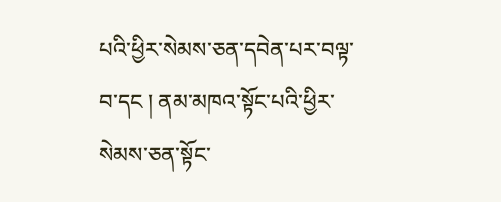པའི་ཕྱིར་སེམས་ཅན་དབེན་པར་བལྟ་བ་དང ། ནམ་མཁའ་སྟོང་པའི་ཕྱིར་སེམས་ཅན་སྟོང་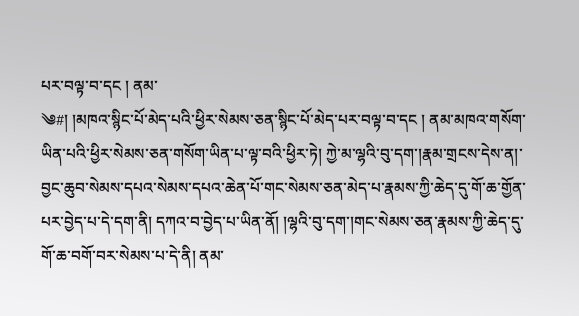པར་བལྟ་བ་དང ། ནམ་
༄#། །མཁའ་སྙིང་པོ་མེད་པའི་ཕྱིར་སེམས་ཅན་སྙིང་པོ་མེད་པར་བལྟ་བ་དང ། ནམ་མཁའ་གསོག་ཡིན་པའི་ཕྱིར་སེམས་ཅན་གསོག་ཡིན་པ་ལྟ་བའི་ཕྱིར་ཏེ། ཀྱེ་མ་ལྷའི་བུ་དག་།རྣམ་གྲངས་དེས་ན།་བྱང་ཆུབ་སེམས་དཔའ་སེམས་དཔའ་ཆེན་པོ་གང་སེམས་ཅན་མེད་པ་རྣམས་ཀྱི་ཆེད་དུ་གོ་ཆ་གྱོན་པར་བྱེད་པ་དེ་དག་ནི། དཀའ་བ་བྱེད་པ་ཡིན་ནོ། །ལྷའི་བུ་དག་།གང་སེམས་ཅན་རྣམས་ཀྱི་ཆེད་དུ་གོ་ཆ་བགོ་བར་སེམས་པ་དེ་ནི། ནམ་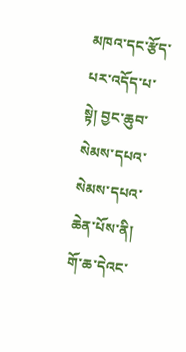མཁའ་དང་རྩོད་པར་འདོད་པ་སྟེ། བྱང་ཆུབ་སེམས་དཔའ་སེམས་དཔའ་ཆེན་པོས་ནི། གོ་ཆ་དེའང་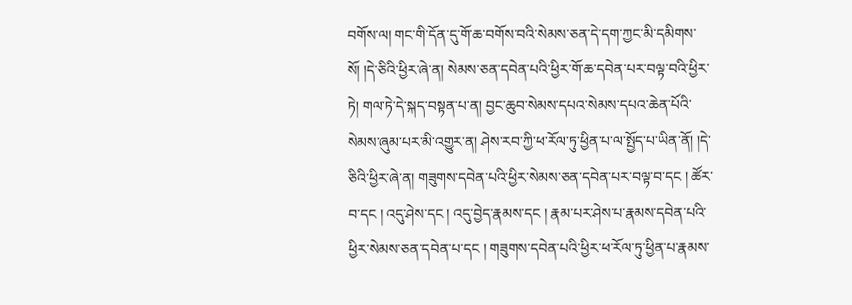བགོས་ལ། གང་གི་དོན་དུ་གོ་ཆ་བགོས་བའི་སེམས་ཅན་དེ་དག་ཀྱང་མི་དམིགས་སོ། །དེ་ཅིའི་ཕྱིར་ཞེ་ན། སེམས་ཅན་དབེན་པའི་ཕྱིར་གོ་ཆ་དབེན་པར་བལྟ་བའི་ཕྱིར་ཏེ། གལ་ཏེ་དེ་སྐད་བསྟན་པ་ན། བྱང་ཆུབ་སེམས་དཔའ་སེམས་དཔའ་ཆེན་པོའི་སེམས་ཞུམ་པར་མི་འགྱུར་ན། ཤེས་རབ་ཀྱི་ཕ་རོལ་ཏུ་ཕྱིན་པ་ལ་སྤྱོད་པ་ཡིན་ནོ། །དེ་ཅིའི་ཕྱིར་ཞེ་ན། གཟུགས་དབེན་པའི་ཕྱིར་སེམས་ཅན་དབེན་པར་བལྟ་བ་དང ། ཚོར་བ་དང ། འདུ་ཤེས་དང ། འདུ་བྱེད་རྣམས་དང ། རྣམ་པར་ཤེས་པ་རྣམས་དབེན་པའི་ཕྱིར་སེམས་ཅན་དབེན་པ་དང ། གཟུགས་དབེན་པའི་ཕྱིར་ཕ་རོལ་ཏུ་ཕྱིན་པ་རྣམས་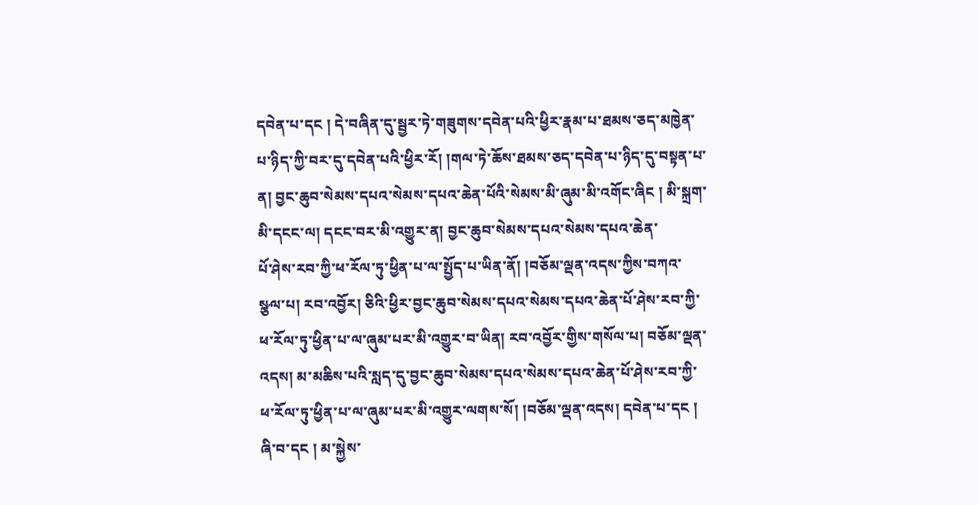དབེན་པ་དང ། དེ་བཞིན་དུ་སྦྱར་ཏེ་གཟུགས་དབེན་པའི་ཕྱིར་རྣམ་པ་ཐམས་ཅད་མཁྱེན་པ་ཉིད་ཀྱི་བར་དུ་དབེན་པའི་ཕྱིར་རོ། །གལ་ཏེ་ཆོས་ཐམས་ཅད་དབེན་པ་ཉིད་དུ་བསྟན་པ་ན། བྱང་ཆུབ་སེམས་དཔའ་སེམས་དཔའ་ཆེན་པོའི་སེམས་མི་ཞུམ་མི་འགོང་ཞིང ། མི་སྐྲག་མི་དངང་ལ། དངང་བར་མི་འགྱུར་ན། བྱང་ཆུབ་སེམས་དཔའ་སེམས་དཔའ་ཆེན་
པོ་ཤེས་རབ་ཀྱི་ཕ་རོལ་ཏུ་ཕྱིན་པ་ལ་སྤྱོད་པ་ཡིན་ནོ། །བཅོམ་ལྡན་འདས་ཀྱིས་བཀའ་སྩལ་པ། རབ་འབྱོར། ཅིའི་ཕྱིར་བྱང་ཆུབ་སེམས་དཔའ་སེམས་དཔའ་ཆེན་པོ་ཤེས་རབ་ཀྱི་ཕ་རོལ་ཏུ་ཕྱིན་པ་ལ་ཞུམ་པར་མི་འགྱུར་བ་ཡིན། རབ་འབྱོར་གྱིས་གསོལ་པ། བཅོམ་ལྡན་འདས། མ་མཆིས་པའི་སླད་དུ་བྱང་ཆུབ་སེམས་དཔའ་སེམས་དཔའ་ཆེན་པོ་ཤེས་རབ་ཀྱི་ཕ་རོལ་ཏུ་ཕྱིན་པ་ལ་ཞུམ་པར་མི་འགྱུར་ལགས་སོ། །བཅོམ་ལྡན་འདས། དབེན་པ་དང ། ཞི་བ་དང ། མ་སྐྱེས་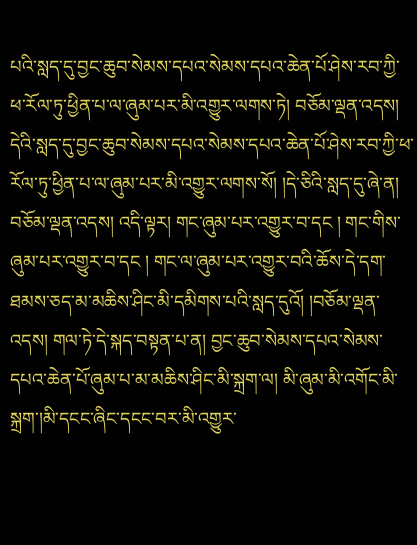པའི་སླད་དུ་བྱང་ཆུབ་སེམས་དཔའ་སེམས་དཔའ་ཆེན་པོ་ཤེས་རབ་ཀྱི་ཕ་རོལ་ཏུ་ཕྱིན་པ་ལ་ཞུམ་པར་མི་འགྱུར་ལགས་ཏེ། བཅོམ་ལྡན་འདས། དེའི་སླད་དུ་བྱང་ཆུབ་སེམས་དཔའ་སེམས་དཔའ་ཆེན་པོ་ཤེས་རབ་ཀྱི་ཕ་རོལ་ཏུ་ཕྱིན་པ་ལ་ཞུམ་པར་མི་འགྱུར་ལགས་སོ། །དེ་ཅིའི་སླད་དུ་ཞེ་ན། བཅོམ་ལྡན་འདས། འདི་ལྟར། གང་ཞུམ་པར་འགྱུར་བ་དང ། གང་གིས་ཞུམ་པར་འགྱུར་བ་དང ། གང་ལ་ཞུམ་པར་འགྱུར་བའི་ཆོས་དེ་དག་ཐམས་ཅད་མ་མཆིས་ཤིང་མི་དམིགས་པའི་སླད་དུའོ། །བཅོམ་ལྡན་འདས། གལ་ཏེ་དེ་སྐད་བསྟན་པ་ན། བྱང་ཆུབ་སེམས་དཔའ་སེམས་དཔའ་ཆེན་པོ་ཞུམ་པ་མ་མཆིས་ཤིང་མི་སྐྲག་ལ། མི་ཞུམ་མི་འགོང་མི་སྐྲག་།མི་དངང་ཞིང་དངང་བར་མི་འགྱུར་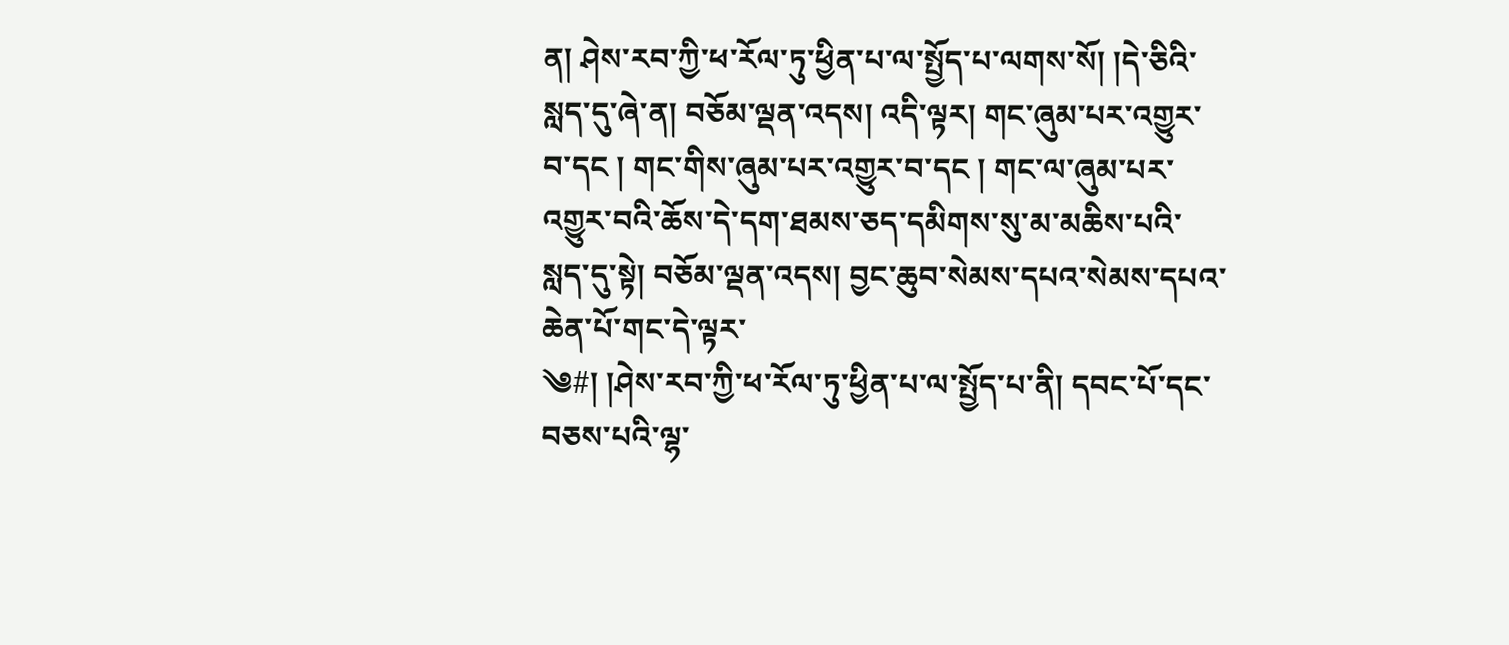ན། ཤེས་རབ་ཀྱི་ཕ་རོལ་ཏུ་ཕྱིན་པ་ལ་སྤྱོད་པ་ལགས་སོ། །དེ་ཅིའི་སླད་དུ་ཞེ་ན། བཅོམ་ལྡན་འདས། འདི་ལྟར། གང་ཞུམ་པར་འགྱུར་བ་དང ། གང་གིས་ཞུམ་པར་འགྱུར་བ་དང ། གང་ལ་ཞུམ་པར་འགྱུར་བའི་ཆོས་དེ་དག་ཐམས་ཅད་དམིགས་སུ་མ་མཆིས་པའི་སླད་དུ་སྟེ། བཅོམ་ལྡན་འདས། བྱང་ཆུབ་སེམས་དཔའ་སེམས་དཔའ་ཆེན་པོ་གང་དེ་ལྟར་
༄#། །ཤེས་རབ་ཀྱི་ཕ་རོལ་ཏུ་ཕྱིན་པ་ལ་སྤྱོད་པ་ནི། དབང་པོ་དང་བཅས་པའི་ལྷ་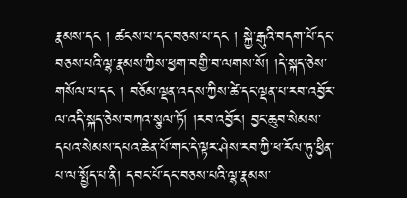རྣམས་དང ། ཚངས་པ་དང་བཅས་པ་དང ། སྐྱེ་རྒུའི་བདག་པོ་དང་བཅས་པའི་ལྷ་རྣམས་ཀྱིས་ཕྱག་བགྱི་བ་ལགས་སོ། །དེ་སྐད་ཅེས་གསོལ་པ་དང ། བཅོམ་ལྡན་འདས་ཀྱིས་ཚེ་དང་ལྡན་པ་རབ་འབྱོར་ལ་འདི་སྐད་ཅེས་བཀའ་སྩལ་ཏོ། །རབ་འབྱོར། བྱང་ཆུབ་སེམས་དཔའ་སེམས་དཔའ་ཆེན་པོ་གང་དེ་ལྟར་ཤེས་རབ་ཀྱི་ཕ་རོལ་ཏུ་ཕྱིན་པ་ལ་སྤྱོད་པ་ནི། དབང་པོ་དང་བཅས་པའི་ལྷ་རྣམས་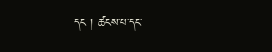དང ། ཚངས་པ་དང་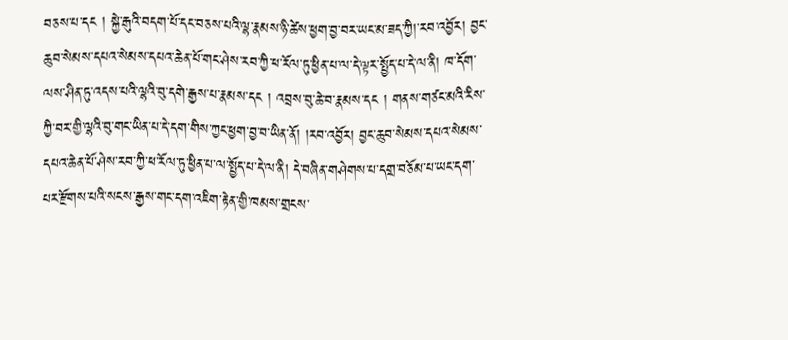བཅས་པ་དང ། སྐྱེ་རྒུའི་བདག་པོ་དང་བཅས་པའི་ལྷ་རྣམས་ཉི་ཚེས་ཕྱག་བྱ་བར་ཡང་མ་ཟད་ཀྱི།་རབ་འབྱོར། བྱང་ཆུབ་སེམས་དཔའ་སེམས་དཔའ་ཆེན་པོ་གང་ཤེས་རབ་ཀྱི་ཕ་རོལ་ཏུ་ཕྱིན་པ་ལ་དེ་ལྟར་སྤྱོད་པ་དེ་ལ་ནི། ཁ་དོག་ལས་ཤིན་ཏུ་འདས་པའི་ལྷའི་བུ་དགེ་རྒྱས་པ་རྣམས་དང ། འབྲས་བུ་ཆེ་བ་རྣམས་དང ། གནས་གཙང་མའི་རིས་ཀྱི་བར་གྱི་ལྷའི་བུ་གང་ཡིན་པ་དེ་དག་གིས་ཀྱང་ཕྱག་བྱ་བ་ཡིན་ནོ། །རབ་འབྱོར། བྱང་ཆུབ་སེམས་དཔའ་སེམས་དཔའ་ཆེན་པོ་ཤེས་རབ་ཀྱི་ཕ་རོལ་ཏུ་ཕྱིན་པ་ལ་སྤྱོད་པ་དེ་ལ་ནི། དེ་བཞིན་གཤེགས་པ་དགྲ་བཅོམ་པ་ཡང་དག་པར་རྫོགས་པའི་སངས་རྒྱས་གང་དག་འཇིག་རྟེན་གྱི་ཁམས་གྲངས་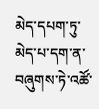མེད་དཔག་ཏུ་མེད་པ་དག་ན་བཞུགས་ཏེ་འཚོ་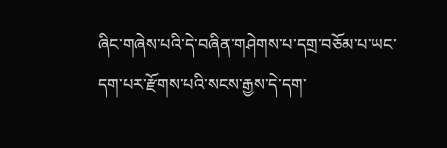ཞིང་གཞེས་པའི་དེ་བཞིན་གཤེགས་པ་དགྲ་བཅོམ་པ་ཡང་དག་པར་རྫོགས་པའི་སངས་རྒྱས་དེ་དག་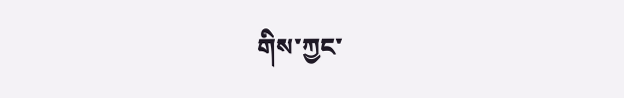གིས་ཀྱང་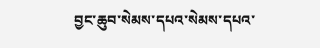བྱང་ཆུབ་སེམས་དཔའ་སེམས་དཔའ་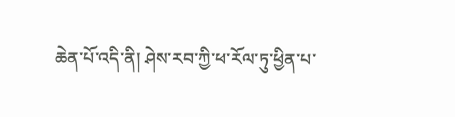ཆེན་པོ་འདི་ནི། ཤེས་རབ་ཀྱི་ཕ་རོལ་ཏུ་ཕྱིན་པ་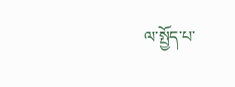ལ་སྤྱོད་པ་